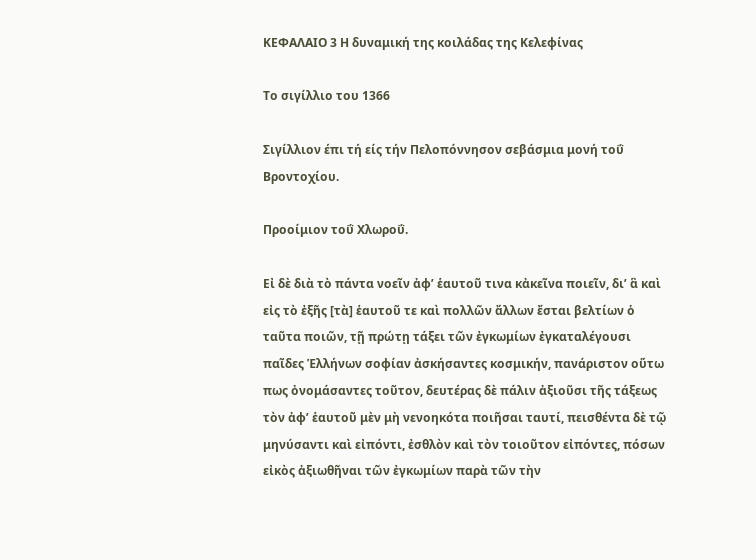ΚΕΦΑΛΑΙΟ 3 Η δυναμική της κοιλάδας της Κελεφίνας

Το σιγίλλιο του 1366

Σιγίλλιον έπι τή είς τήν Πελοπόννησον σεβάσμια μονή τοΰ Βροντοχίου.

Προοίμιον τοΰ Χλωροΰ.

Εἰ δὲ διὰ τὸ πάντα νοεῖν ἀφ’ ἑαυτοῦ τινα κἀκεῖνα ποιεῖν, δι’ ἃ καὶ εἰς τὸ ἐξῆς [τὰ] ἑαυτοῦ τε καὶ πολλῶν ἄλλων ἔσται βελτίων ὁ ταῦτα ποιῶν, τῇ πρώτῃ τάξει τῶν ἐγκωμίων ἐγκαταλέγουσι παῖδες Ἑλλήνων σοφίαν ἀσκήσαντες κοσμικήν, πανάριστον οὕτω πως ὀνομάσαντες τοῦτον, δευτέρας δὲ πάλιν ἀξιοῦσι τῆς τάξεως τὸν ἀφ’ ἑαυτοῦ μὲν μὴ νενοηκότα ποιῆσαι ταυτί, πεισθέντα δὲ τῷ μηνύσαντι καὶ εἰπόντι, ἐσθλὸν καὶ τὸν τοιοῦτον εἰπόντες, πόσων εἰκὸς ἀξιωθῆναι τῶν ἐγκωμίων παρὰ τῶν τὴν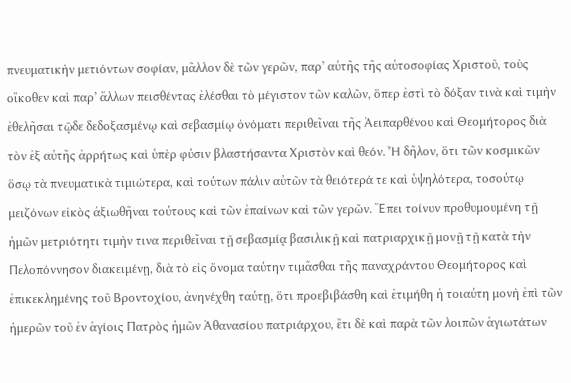πνευματικὴν μετιόντων σοφίαν, μᾶλλον δὲ τῶν γερῶν, παρ’ αὐτῆς τῆς αὐτοσοφίας Χριστοῦ, τοὺς οἴκοθεν καὶ παρ’ ἄλλων πεισθέντας ἐλέσθαι τὸ μέγιστον τῶν καλῶν, ὅπερ ἐστὶ τὸ δόξαν τινὰ καὶ τιμὴν ἐθελῆσαι τῷδε δεδοξασμένῳ καὶ σεβασμίῳ ὀνόματι περιθεῖναι τῆς Ἀειπαρθένου καὶ Θεομήτορος διὰ τὸν ἐξ αὐτῆς ἀρρήτως καὶ ὑπὲρ φύσιν βλαστήσαντα Χριστὸν καὶ θεόν. Ἦ δῆλον, ὅτι τῶν κοσμικῶν ὅσῳ τὰ πνευματικὰ τιμιώτερα, καὶ τούτων πάλιν αὐτῶν τὰ θειότερά τε καὶ ὑψηλότερα, τοσούτῳ μειζόνων εἰκὸς ἀξιωθῆναι τούτους καὶ τῶν ἐπαίνων καὶ τῶν γερῶν. Ἔπει τοίνυν προθυμουμένη τῇ ἡμῶν μετριότητι τιμὴν τινα περιθεῖναι τῇ σεβασμίᾳ βασιλικῇ καὶ πατριαρχικῇ μονῇ τῇ κατὰ τὴν Πελοπόννησον διακειμένῃ, διὰ τὸ εἰς ὄνομα ταύτην τιμᾶσθαι τῆς παναχράντου Θεομήτορος καὶ ἐπικεκλημένης τοῦ Βροντοχίου, ἀνηνέχθη ταύτῃ, ὅτι προεβιβάσθη καὶ ἐτιμήθη ἡ τοιαύτη μονὴ ἐπὶ τῶν ἡμερῶν τοῦ ἐν ἁγίοις Πατρὸς ἡμῶν Ἀθανασίου πατριάρχου, ἔτι δὲ καὶ παρὰ τῶν λοιπῶν ἁγιωτάτων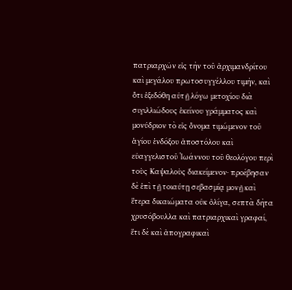πατριαρχῶν εἰς τὴν τοῦ ἀρχιμανδρίτου καὶ μεγάλου πρωτοσυγγέλλου τιμήν, καὶ ὅτι ἐξεδόθη αὐτῇ λόγω μετοχίου διὰ σιγιλλιώδους ἐκείνου γράμματος καὶ μονύδριον τὸ εἰς ὄνομα τιμώμενον τοῦ ἁγίου ἐνδόξου ἀποστόλου καὶ εὐαγγελιστοῦ Ἰωάννου τοῦ θεολόγου περὶ τοὺς Καψαλοὺς διακείμενον· προέβησαν δὲ ἐπὶ τῇ τοιαύτῃ σεβασμίᾳ μονῇ καὶ ἕτερα δικαιώματα οὐκ ὀλίγα, σεπτὰ δὴτα χρυσόβουλλα καὶ πατριαρχικαὶ γραφαί, ἔτι δὲ καὶ ἀπογραφικαὶ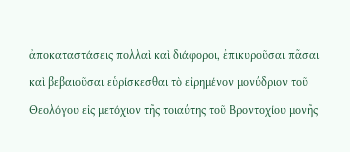ἀποκαταστάσεις πολλαὶ καὶ διάφοροι, ἐπικυροῦσαι πᾶσαι καὶ βεβαιοῦσαι εὑρίσκεσθαι τὸ εἰρημένον μονύδριον τοῦ Θεολόγου εἰς μετόχιον τῆς τοιαύτης τοῦ Βροντοχίου μονῆς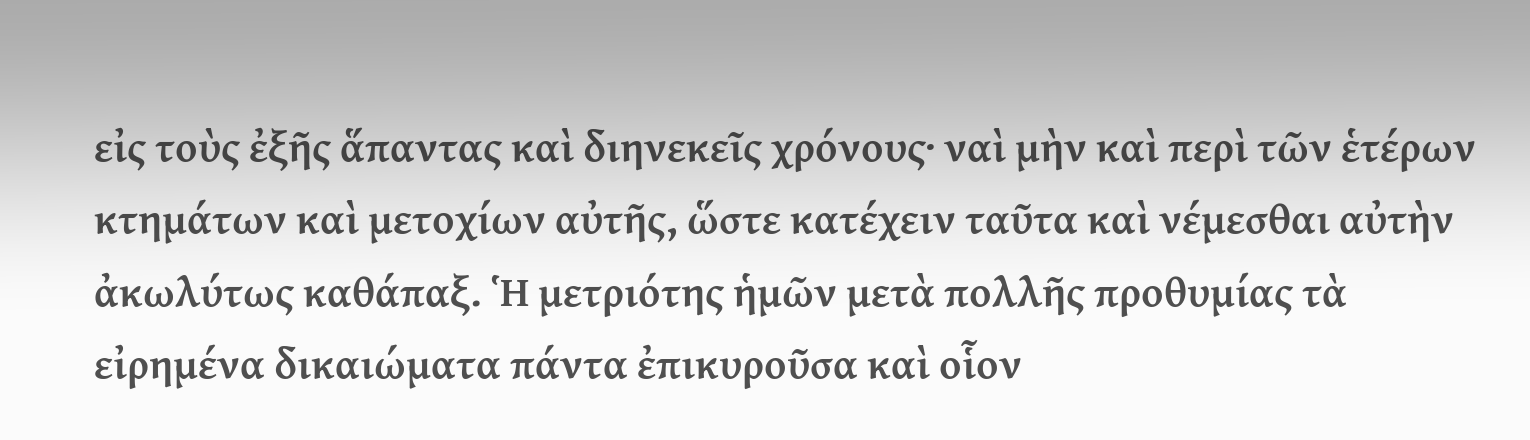εἰς τοὺς ἐξῆς ἅπαντας καὶ διηνεκεῖς χρόνους· ναὶ μὴν καὶ περὶ τῶν ἑτέρων κτημάτων καὶ μετοχίων αὐτῆς, ὥστε κατέχειν ταῦτα καὶ νέμεσθαι αὐτὴν ἀκωλύτως καθάπαξ. Ἡ μετριότης ἡμῶν μετὰ πολλῆς προθυμίας τὰ εἰρημένα δικαιώματα πάντα ἐπικυροῦσα καὶ οἷον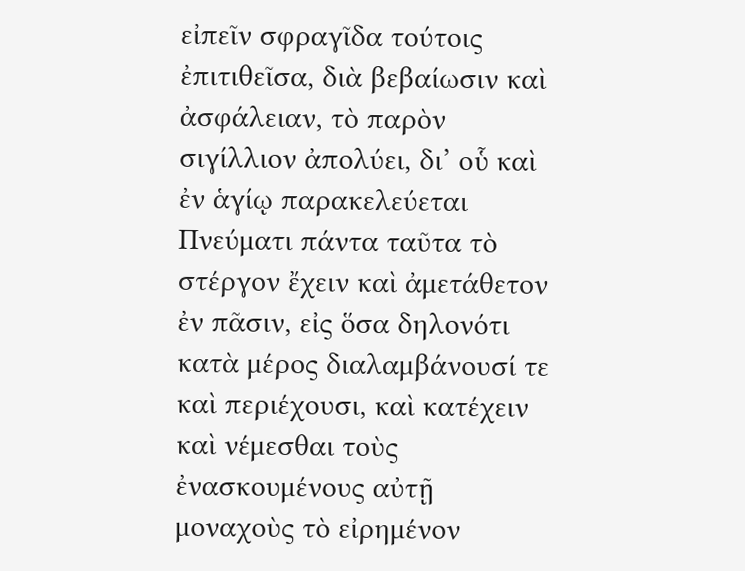εἰπεῖν σφραγῖδα τούτοις ἐπιτιθεῖσα, διὰ βεβαίωσιν καὶ ἀσφάλειαν, τὸ παρὸν σιγίλλιον ἀπολύει, δι’ οὗ καὶ ἐν ἁγίῳ παρακελεύεται Πνεύματι πάντα ταῦτα τὸ στέργον ἔχειν καὶ ἀμετάθετον ἐν πᾶσιν, εἰς ὅσα δηλονότι κατὰ μέρος διαλαμβάνουσί τε καὶ περιέχουσι, καὶ κατέχειν καὶ νέμεσθαι τοὺς ἐνασκουμένους αὐτῇ μοναχοὺς τὸ εἰρημένον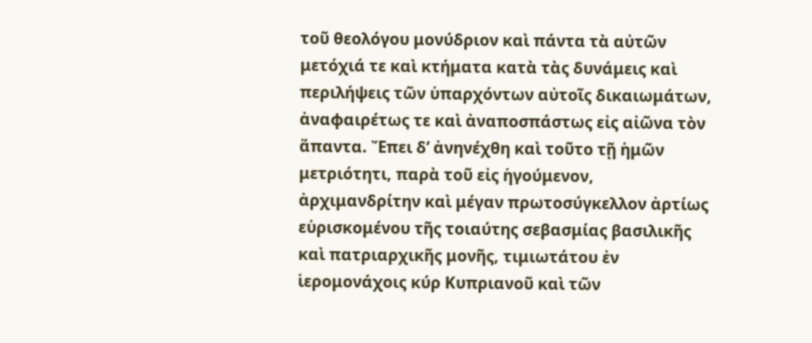τοῦ θεολόγου μονύδριον καὶ πάντα τὰ αὐτῶν μετόχιά τε καὶ κτήματα κατὰ τὰς δυνάμεις καὶ περιλήψεις τῶν ὑπαρχόντων αὐτοῖς δικαιωμάτων, ἀναφαιρέτως τε καὶ ἀναποσπάστως εἰς αἰῶνα τὸν ἅπαντα. Ἔπει δ’ ἀνηνέχθη καὶ τοῦτο τῇ ἡμῶν μετριότητι, παρὰ τοῦ εἰς ἡγούμενον, ἀρχιμανδρίτην καὶ μέγαν πρωτοσύγκελλον ἀρτίως εὑρισκομένου τῆς τοιαύτης σεβασμίας βασιλικῆς καὶ πατριαρχικῆς μονῆς, τιμιωτάτου ἐν ἱερομονάχοις κύρ Κυπριανοῦ καὶ τῶν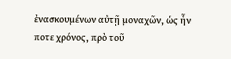ἐνασκουμένων αὐτῇ μοναχῶν, ὡς ἦν ποτε χρόνος, πρὸ τοῦ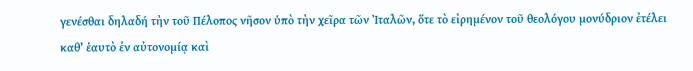γενέσθαι δηλαδή τὴν τοῦ Πέλοπος νῆσον ὑπὸ τὴν χεῖρα τῶν Ἰταλῶν, ὅτε τὸ εἰρημένον τοῦ θεολόγου μονύδριον ἐτέλει καθ’ ἑαυτὸ ἐν αὐτονομίᾳ καὶ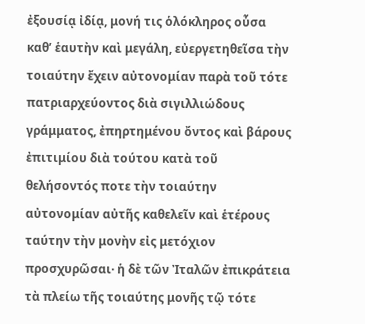ἐξουσίᾳ ἰδίᾳ, μονή τις ὁλόκληρος οὖσα καθ’ ἑαυτὴν καὶ μεγάλη, εὐεργετηθεῖσα τὴν τοιαύτην ἔχειν αὐτονομίαν παρὰ τοῦ τότε πατριαρχεύοντος διὰ σιγιλλιώδους γράμματος, ἐπηρτημένου ὄντος καὶ βάρους ἐπιτιμίου διὰ τούτου κατὰ τοῦ θελήσοντός ποτε τὴν τοιαύτην αὐτονομίαν αὐτῆς καθελεῖν καὶ ἑτέρους ταύτην τὴν μονὴν εἰς μετόχιον προσχυρῶσαι· ἡ δὲ τῶν Ἰταλῶν ἐπικράτεια τὰ πλείω τῆς τοιαύτης μονῆς τῷ τότε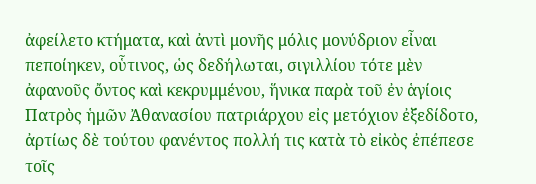ἀφείλετο κτήματα, καὶ ἀντὶ μονῆς μόλις μονύδριον εἶναι πεποίηκεν, οὗτινος, ὡς δεδήλωται, σιγιλλίου τότε μὲν ἀφανοῦς ὄντος καὶ κεκρυμμένου, ἥνικα παρὰ τοῦ ἐν ἁγίοις Πατρὸς ἡμῶν Ἀθανασίου πατριάρχου εἰς μετόχιον ἐξεδίδοτο, ἀρτίως δὲ τούτου φανέντος πολλή τις κατὰ τὸ εἰκὸς ἐπέπεσε τοῖς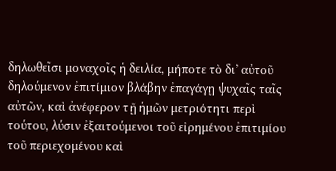δηλωθεῖσι μοναχοῖς ἡ δειλία, μήποτε τὸ δι’ αὐτοῦ δηλούμενον ἐπιτίμιον βλάβην ἐπαγάγῃ ψυχαῖς ταῖς αὐτῶν, καὶ ἀνέφερον τῇ ἡμῶν μετριότητι περὶ τούτου, λύσιν ἐξαιτούμενοι τοῦ εἰρημένου ἐπιτιμίου τοῦ περιεχομένου καὶ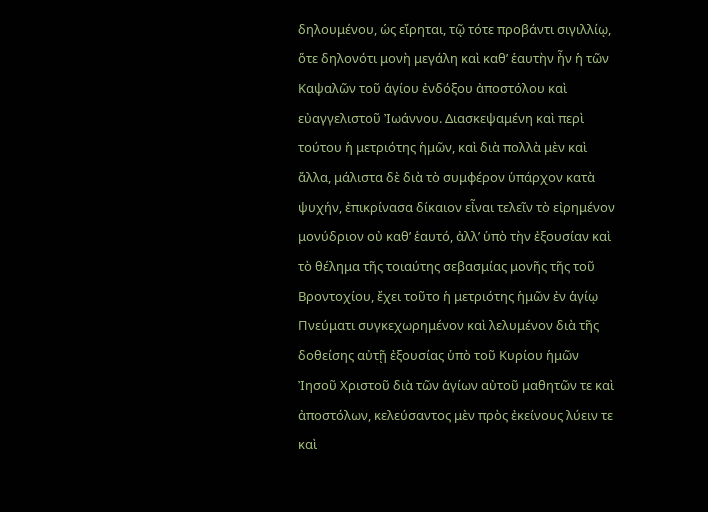δηλουμένου, ὡς εἴρηται, τῷ τότε προβάντι σιγιλλίῳ, ὅτε δηλονότι μονὴ μεγάλη καὶ καθ’ ἑαυτὴν ἦν ἡ τῶν Καψαλῶν τοῦ ἁγίου ἐνδόξου ἀποστόλου καὶ εὐαγγελιστοῦ Ἰωάννου. Διασκεψαμένη καὶ περὶ τούτου ἡ μετριότης ἡμῶν, καὶ διὰ πολλὰ μὲν καὶ ἄλλα, μάλιστα δὲ διὰ τὸ συμφέρον ὑπάρχον κατὰ ψυχήν, ἐπικρίνασα δίκαιον εἶναι τελεῖν τὸ εἰρημένον μονύδριον οὐ καθ’ ἑαυτό, ἀλλ’ ὑπὸ τὴν ἐξουσίαν καὶ τὸ θέλημα τῆς τοιαύτης σεβασμίας μονῆς τῆς τοῦ Βροντοχίου, ἔχει τοῦτο ἡ μετριότης ἡμῶν ἐν ἁγίῳ Πνεύματι συγκεχωρημένον καὶ λελυμένον διὰ τῆς δοθείσης αὐτῇ ἐξουσίας ὑπὸ τοῦ Κυρίου ἡμῶν Ἰησοῦ Χριστοῦ διὰ τῶν ἁγίων αὐτοῦ μαθητῶν τε καὶ ἀποστόλων, κελεύσαντος μὲν πρὸς ἐκείνους λύειν τε καὶ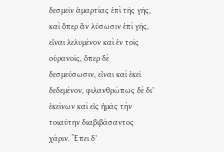δεσμεῖν ἁμαρτίας ἐπὶ τῆς γῆς, καὶ ὅπερ ἂν λύσωσιν ἐπὶ γῆς, εἶναι λελυμένον καὶ ἐν τοῖς οὐρανοῖς, ὅπερ δὲ δεσμεύσωσιν, εἶναι καὶ ἐκεῖ δεδεμένον, φιλανθρώπως δὲ δι’ ἐκείνων καὶ εἰς ἡμᾶς τὴν τοιαύτην διαβιβάσαντος χάριν. Ἔπει δ’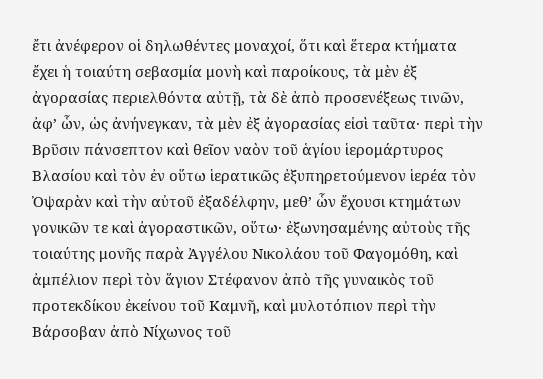ἔτι ἀνέφερον οἱ δηλωθέντες μοναχοί, ὅτι καὶ ἕτερα κτήματα ἔχει ἡ τοιαύτη σεβασμία μονὴ καὶ παροίκους, τὰ μὲν ἐξ ἀγορασίας περιελθόντα αὐτῇ, τὰ δὲ ἀπὸ προσενέξεως τινῶν, ἀφ’ ὧν, ὡς ἀνήνεγκαν, τὰ μὲν ἐξ ἀγορασίας εἰσὶ ταῦτα· περὶ τὴν Βρῦσιν πάνσεπτον καὶ θεῖον ναὸν τοῦ ἁγίου ἱερομάρτυρος Βλασίου καὶ τὸν ἐν οὕτω ἱερατικῶς ἐξυπηρετούμενον ἱερέα τὸν Ὀψαρὰν καὶ τὴν αὐτοῦ ἐξαδέλφην, μεθ’ ὧν ἔχουσι κτημάτων γονικῶν τε καὶ ἀγοραστικῶν, οὕτω· ἐξωνησαμένης αὐτοὺς τῆς τοιαύτης μονῆς παρὰ Ἀγγέλου Νικολάου τοῦ Φαγομόθη, καὶ ἀμπέλιον περὶ τὸν ἅγιον Στέφανον ἀπὸ τῆς γυναικὸς τοῦ προτεκδίκου ἐκείνου τοῦ Καμνῆ, καὶ μυλοτόπιον περὶ τὴν Βάρσοβαν ἀπὸ Νίχωνος τοῦ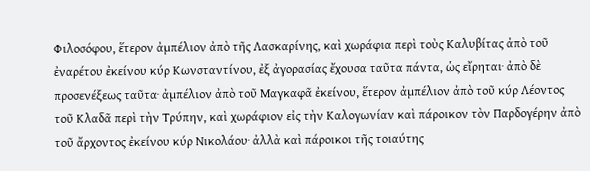Φιλοσόφου, ἕτερον ἀμπέλιον ἀπὸ τῆς Λασκαρίνης, καὶ χωράφια περὶ τοὺς Καλυβίτας ἀπὸ τοῦ ἐναρέτου ἐκείνου κύρ Κωνσταντίνου, ἐξ ἀγορασίας ἔχουσα ταῦτα πάντα, ὡς εἴρηται· ἀπὸ δὲ προσενέξεως ταῦτα· ἀμπέλιον ἀπὸ τοῦ Μαγκαφᾶ ἐκείνου, ἕτερον ἀμπέλιον ἀπὸ τοῦ κύρ Λέοντος τοῦ Κλαδᾶ περὶ τὴν Τρύπην, καὶ χωράφιον εἰς τὴν Καλογωνίαν καὶ πάροικον τὸν Παρδογέρην ἀπὸ τοῦ ἄρχοντος ἐκείνου κύρ Νικολάου· ἀλλὰ καὶ πάροικοι τῆς τοιαύτης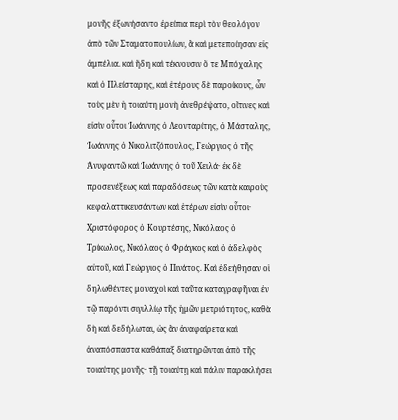μονῆς ἐξωνήσαντο ἐρείπια περὶ τὸν θεολόγον ἀπὸ τῶν Σταματοπουλίων, ἃ καὶ μετεποίησαν εἰς ἀμπέλια. καὶ ἤδη καὶ τέκνουσιν ὅ τε Μπόχαλης καὶ ὁ Πλείσταρης, καὶ ἑτέρους δὲ παροίκους, ὧν τοὺς μὲν ἡ τοιαύτη μονὴ ἀνεθρέψατο, οἵτινες καὶ εἰσὶν οὗτοι Ἰωάννης ὁ Λεονταρίτης, ὁ Μάσταλης, Ἰωάννης ὁ Νικολιτζόπουλος, Γεώργιος ὁ τῆς Ἀνυφαντῶ καὶ Ἰωάννης ὁ τοῦ Χειλά· ἐκ δὲ προσενέξεως καὶ παραδόσεως τῶν κατὰ καιροὺς κεφαλαττικευσάντων καὶ ἑτέρων εἰσὶν οὗτοι· Χριστόφορος ὁ Κουρτέσης, Νικόλαος ὁ Τρίκωλος, Νικόλαος ὁ Φράγκος καὶ ὁ ἀδελφὸς αὐτοῦ, καὶ Γεώργιος ὁ Πινάτος. Καὶ ἐδεήθησαν οἱ δηλωθέντες μοναχοὶ καὶ ταῦτα καταγραφῆναι ἐν τῷ παρόντι σιγιλλίῳ τῆς ἡμῶν μετριότητος, καθὰ δὴ καὶ δεδήλωται, ὡς ἂν ἀναφαίρετα καὶ ἀναπόσπαστα καθάπαξ διατηρῶνται ἀπὸ τῆς τοιαύτης μονῆς· τῇ τοιαύτῃ καὶ πάλιν παρακλήσει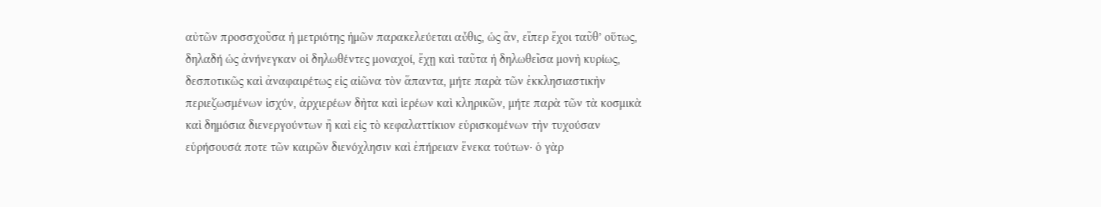αὐτῶν προσσχοῦσα ἡ μετριότης ἡμῶν παρακελεύεται αὖθις, ὡς ἂν, εἴπερ ἔχοι ταῦθ’ οὕτως, δηλαδή ὡς ἀνήνεγκαν οἱ δηλωθέντες μοναχοί, ἔχῃ καὶ ταῦτα ἡ δηλωθεῖσα μονὴ κυρίως, δεσποτικῶς καὶ ἀναφαιρέτως εἰς αἰῶνα τὸν ἅπαντα, μήτε παρὰ τῶν ἐκκλησιαστικὴν περιεζωσμένων ἰσχύν, ἀρχιερέων δὴτα καὶ ἱερέων καὶ κληρικῶν, μήτε παρὰ τῶν τὰ κοσμικὰ καὶ δημόσια διενεργούντων ἢ καὶ εἰς τὸ κεφαλαττίκιον εὑρισκομένων τὴν τυχούσαν εὑρήσουσά ποτε τῶν καιρῶν διενόχλησιν καὶ ἐπήρειαν ἕνεκα τούτων· ὁ γὰρ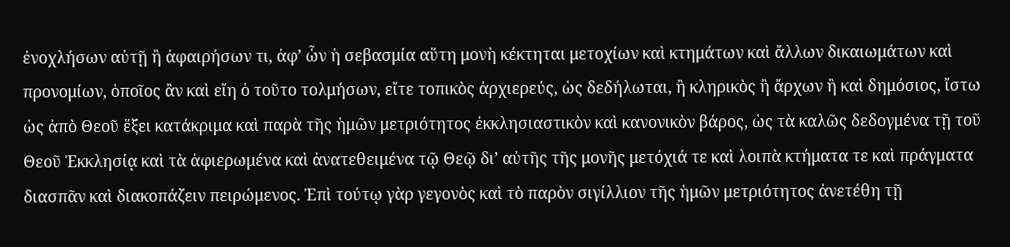ἐνοχλήσων αὐτῇ ἢ ἀφαιρήσων τι, ἀφ’ ὧν ἡ σεβασμία αὕτη μονὴ κέκτηται μετοχίων καὶ κτημάτων καὶ ἄλλων δικαιωμάτων καὶ προνομίων, ὁποῖος ἂν καὶ εἴη ὁ τοῦτο τολμήσων, εἴτε τοπικὸς ἀρχιερεύς, ὡς δεδήλωται, ἢ κληρικὸς ἢ ἄρχων ἢ καὶ δημόσιος, ἴστω ὡς ἀπὸ Θεοῦ ἕξει κατάκριμα καὶ παρὰ τῆς ἡμῶν μετριότητος ἐκκλησιαστικὸν καὶ κανονικὸν βάρος, ὡς τὰ καλῶς δεδογμένα τῇ τοῦ Θεοῦ Ἐκκλησίᾳ καὶ τὰ ἀφιερωμένα καὶ ἀνατεθειμένα τῷ Θεῷ δι’ αὐτῆς τῆς μονῆς μετόχιά τε καὶ λοιπὰ κτήματα τε καὶ πράγματα διασπᾶν καὶ διακοπάζειν πειρώμενος. Ἐπὶ τούτῳ γὰρ γεγονὸς καὶ τὸ παρὸν σιγίλλιον τῆς ἡμῶν μετριότητος ἀνετέθη τῇ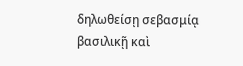δηλωθείσῃ σεβασμίᾳ βασιλικῇ καὶ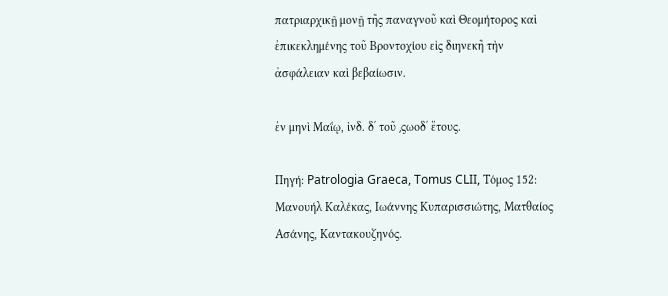πατριαρχικῇ μονῇ τῆς παναγνοῦ καὶ Θεομήτορος καὶ ἐπικεκλημένης τοῦ Βροντοχίου εἰς διηνεκῆ τὴν ἀσφάλειαν καὶ βεβαίωσιν.

ἐν μηνὶ Μαΐῳ, ἰνδ. δʹ τοῦ ͵ςωοδʹ ἔτους.

Πηγή: Patrologia Graeca, Tomus CLII, Tόμος 152: Mανουήλ Καλέκας, Ιωάννης Κυπαρισσιώτης, Ματθαίος Ασάνης, Καντακουζηνός.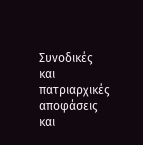Συνοδικές και πατριαρχικές αποφάσεις και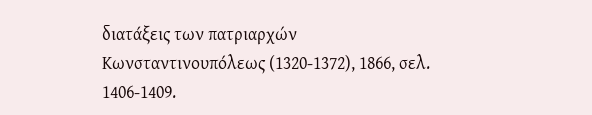διατάξεις των πατριαρχών Κωνσταντινουπόλεως (1320-1372), 1866, σελ. 1406-1409.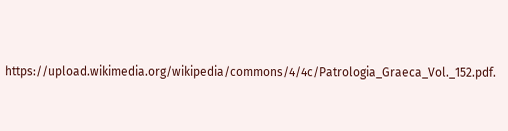https://upload.wikimedia.org/wikipedia/commons/4/4c/Patrologia_Graeca_Vol._152.pdf.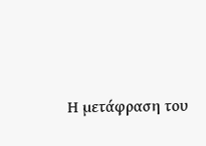Η μετάφραση του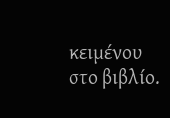κειμένου στο βιβλίο.